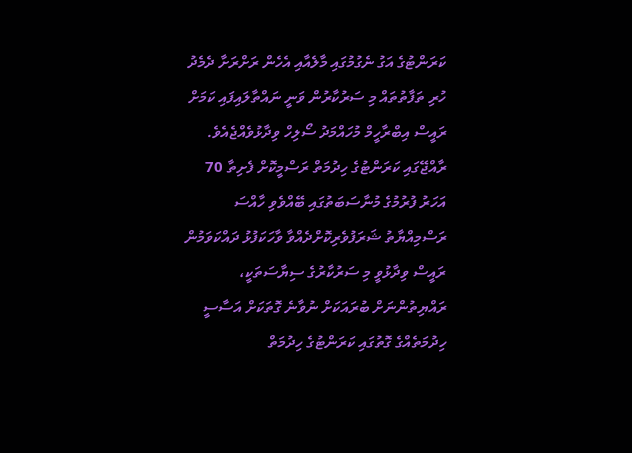ކަރަންޓުގެ އަގު ނެގުމުގައި މާލެއާއި އެހެން ރަށްރަށާ ދެމެދު ހުރި ތަފާތުތައް މި ސަރުކާރުން ވަނީ ނައްތާލައިފައި ކަމަށް ރައީސް އިބްރާހީމް މުހައްމަދު ސޯލިހް ވިދާޅުވެއްޖެއެވެ.
ރާއްޖޭގައި ކަރަންޓުގެ ހިދުމަތް ރަސްމީކޮށް ފެށިތާ 70 އަހަރު ފުރުމުގެ މުނާސަބަތުގައި ބޭއްވެވި ހާއްސަ ރަސްމިއްޔާތު ޝަރަފުވެރިކޮށްދެއްވާ ވާހަކަފުޅު ދައްކަވަމުން ރައީސް ވިދާޅުވީ މި ސަރުކާރުގެ ސިޔާސަތަކީ، ރައްޔިތުންނަށް ބުރައަކަށް ނުވާނެ ގޮތަކަށް އަސާސީ ހިދުމަތެއްގެ ގޮތުގައި ކަރަންޓުގެ ހިދުމަތް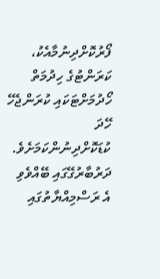ފޯރުކޮށްދިނުމާއެކު، ކަރަންޓުގެ ހިދުމަތް ހޯދުމަށްޓަކައި ކުރަންޖެހޭ ހޭދަ ކުޑަކޮށްދިނުންކަމަށެވެ.
ދަރުބާރުގޭގައި ބޭއްވެވި އެ ރަސްމިއްޔާތުގައި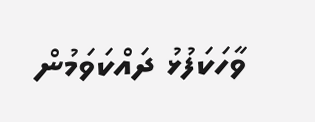ވާހަކަފުޅު ދައްކަވަމުން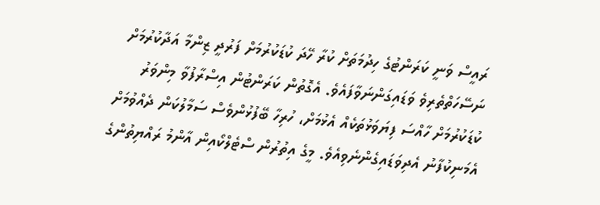ރައީސް ވަނީ ކަރަންޓުގެ ހިދުމަތަށް ކުރާ ހޭދަ ކުޑަކުރުމަށް ފަރުދީ ޒިންމާ އަދާކުރުމަށް ނަސޭހަތްތެރިވެ ވަޑައިގަންނަވާފައެވެ. އެގޮތުން ކަރަންޓުން އިސްރާފުވާ މިންވަރު ކުޑަކުރުމަށް ހާއްސަ ފިޔަވަޅުތަކެއް އެޅުމަށް، ހުރިހާ ބޭފުޅުންވެސް ސަމާލުކަން ދެއްވުމަށް އެމަނިކުފާނު އެދިވަޑައިގެންނެވިއެވެ. މީގެ އިތުރުން ސްޓެލްކޯއިން އާންމު ރައްޔިތުންގެ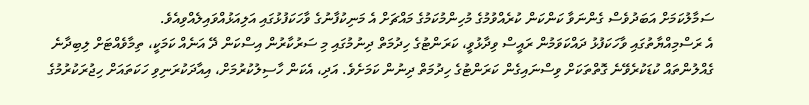ސަމާލުކަމަށް އަބަދުވެސް ގެންނަވާ ކަންކަން ކުރެއްވުމުގެ މުހިންމުކަމުގެ މައްޗަށް އެ މަނިކުފާނުގެ ވާހަކަފުޅުގައި އަލިއަޅުއްވައިލެއްވިއެވެ.
އެ ރަސްމިއްޔާތުގައި ވާހަކަފުޅު ދައްކަވަމުން ރައީސް ވިދާޅުވީ، ކަރަންޓުގެ ހިދުމަތް ދިނުމުގައި މި ސަރުކާރުން އިސްކަން ދޭ އަނެއް ކަމަކީ، ތިމާވެއްޓަށް ލިބިދާނެ ގެއްލުންތައް ކުޑަކުރެވޭނެ ގޮތްތަކަށް ވިސްނައިގެން ކަރަންޓުގެ ހިދުމަތް ދިނުން ކަމަށެވެ. އަދި، އެކަން ހާސިލުކުރުމަށް، އިއާދަކުރަނިވި ހަކަތައަށް ހިޖުރަކުރުމުގެ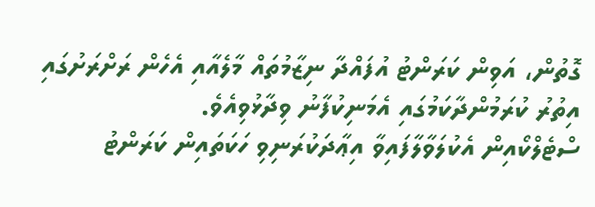ގޮތުން، އަވިން ކަރަންޓު އުފައްދާ ނިޒާމުތައް މާލެއާއި އެހެން ރަށްރަށުގައި އިތުރު ކުރަމުންދާކަމުގައި އެމަނިކުފާނު ވިދާޅުވިއެވެ.
ސްޓެލްކޯއިން އެކުލަވާލާފައިވާ އިޢާދަކުރަނިވި ހަކަތައިން ކަރަންޓު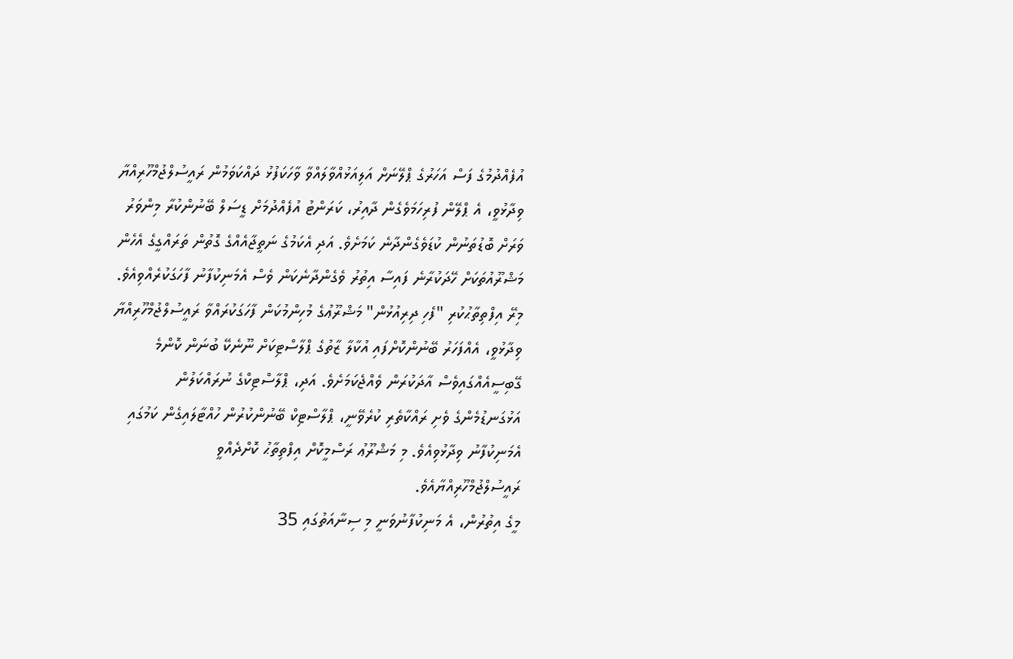އުފެއްދުމުގެ ފަސް އަހަރުގެ ޕްލޭނަށް އަލިއަޅުއްވާލައްވާ ވާހަކަފުޅު ދައްކަވަމުން ރައީސުލްޖުމްހޫރިއްޔާ ވިދާޅުވީ، އެ ޕްލޭން ފުރިހަމަވެގެން ދާއިރު، ކަރަންޓު އުފެއްދުމަށް ޑީސަލް ބޭނުންކުރާ މިންވަރު ވަރަށް ބޮޑުތަނުން ކުޑަވެގެންދާނެ ކަމަށެވެ. އަދި އެކަމުގެ ނަތީޖާއެއްގެ ގޮތުން ތަރައްގީގެ އެހެން މަޝްރޫއުތަކަށް ހޭދަކުރާނެ ފައިސާ އިތުރު ވެގެންދާނެކަން ވެސް އެމަނިކުފާނު ފާހަގަކުރެއްވިއެވެ.
މިރޭ އިފްތިތާޙުކުރި "ފެހި ދިރިއުޅުން" މަޝްރޫޢުގެ މުހިންމުކަން ފާހަގަކުރައްވާ ރައީސުލްޖުމްހޫރިއްޔާ ވިދާޅުވީ، އެއްފަހަރު ބޭނުންކޮށްފައި އުކާލާ ޒާތުގެ ޕްލާސްޓިކަށް ނޫނެކޭ ބުނަން ކޮންމެ ގޭބިސީއެއްގައިވެސް އާދަކުރަން ވެއްޖެކަމަށެވެ. އަދި، ޕްލާސްޓިކްގެ ނުރައްކަލުން އަޅުގަނޑުމެންގެ ވެށި ރައްކާތެރި ކުރެވޭނީ، ޕްލާސްޓިކް ބޭނުންކުރުން ހުއްޓާލައިގެން ކަމުގައި އެމަނިކުފާނު ވިދާޅުވިއެވެ. މި މަޝްރޫޢު ރަސްމީކޮށް އިފްތިތާޙު ކޮށްދެއްވީ ރައީސުލްޖުމްހޫރިއްޔާއެވެ.
މީގެ އިތުރުން، އެ މަނިކުފާނުވަނީ މި ސިނާއަތުގައި 35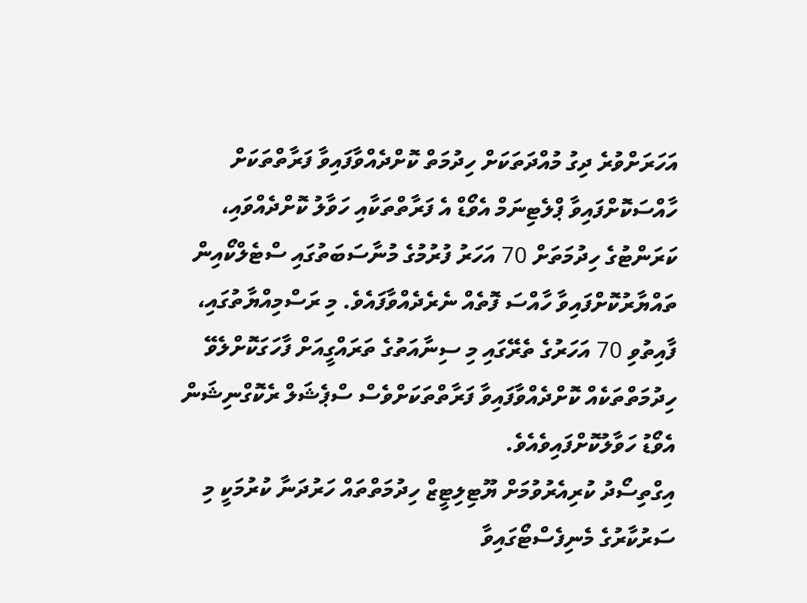އަހަރަށްވުރެ ދިގު މުއްދަތަކަށް ހިދުމަތް ކޮށްދެއްވާފައިވާ ފަރާތްތަކަށް ހާއްސަކޮށްފައިވާ ޕްލެޓިނަމް އެވޯޑް އެ ފަރާތްތަކާއި ހަވާލު ކޮށްދެއްވައި، ކަރަންޓުގެ ހިދުމަތަށް 70 އަހަރު ފުރުމުގެ މުނާސަބަތުގައި ސްޓެލްކޯއިން ތައްޔާރުކޮށްފައިވާ ހާއްސަ ފޮތެއް ނެރެދެއްވާފައެވެ. މި ރަސްމިއްޔާތުގައި، ފާއިތުވި 70 އަހަރުގެ ތެރޭގައި މި ސިނާއަތުގެ ތަރައްގީއަށް ފާހަގަކޮށްލެވޭ ހިދުމަތްތަކެއް ކޮށްދެއްވާފައިވާ ފަރާތްތަކަށްވެސް ސްޕެޝަލް ރެކޮގްނިޝަން އެވޯޑު ހަވާލުކޮށްފައިވެއެވެ.
އިގްތިސޯދު ކުރިއެރުވުމަށް ޔޫޓިލިޓީޒް ހިދުމަތްތައް ހަރުދަނާ ކުރުމަކީ މި ސަރުކާރުގެ މެނިފެސްޓޯގައިވާ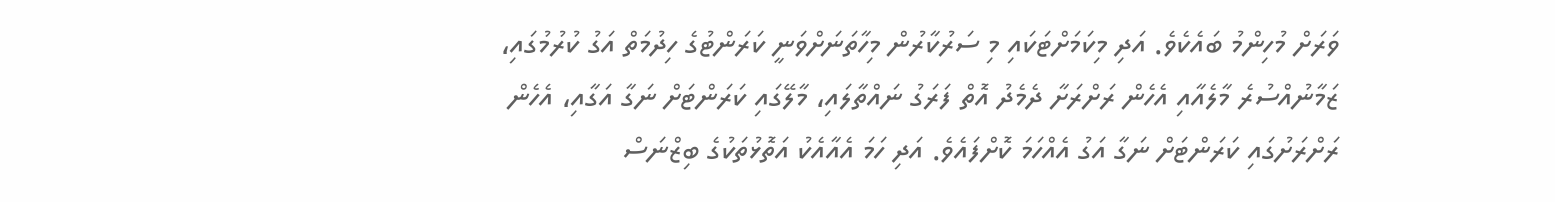ވަރަށް މުހިންމު ބައެކެވެ. އަދި މިކަމަށްޓަކައި މި ސަރުކާރުން މިހާތަނަށްވަނީ ކަރަންޓުގެ ހިދުމަތް އަގު ކުރުމުގައި، ޒަމާނުއްސުރެ މާލެއާއި އެހެން ރަށްރަށާ ދެމެދު އޮތް ފަރަގު ނައްތާލައި، މާލޭގައި ކަރަންޓަށް ނަގާ އަގާއި، އެހެން ރަށްރަށުގައި ކަރަންޓަށް ނަގާ އަގު އެއްހަމަ ކޮށްފައެވެ. އަދި ހަމަ އެއާއެކު އަތޮޅުތަކުގެ ބިޒްނަސް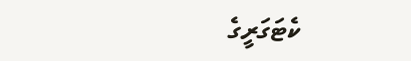ކެޓަގަރީގެ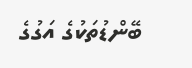ބޭންޑުތަކުގެ އަގުގެ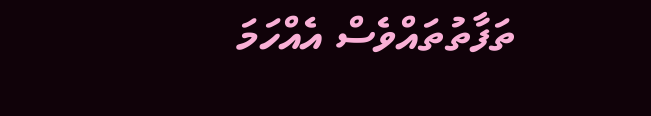ތަފާތުތައްވެސް އެއްހަމަ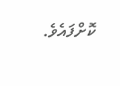ކޮށްފައެވެ.